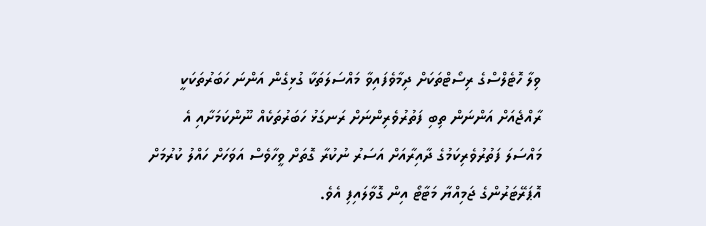ވިލާ ހޮޓެލްސްގެ ރިސޯޓްތަކަށް ދިމާވެފައިވާ މައްސަލަތަކާ ގުޅިގެން އަންނަ ހަބަރުތަކަކީ ރާއްޖެއަށް އަންނަން ތިބި ފަތުރުވެރިންނަށް ރަނގަޅު ހަބަރުތަކެއް ނޫންކަމަށާއި އެ މައްސަލަ ފަތުރުވެރިކަމުގެ ދާއިރާއަށް އަސަރު ނުކުރާ ގޮތަށް ވީހާވެސް އަވަހަށް ހައްލު ކުރުމަށް އޮޕަރޭޓަރުންގެ ޖަމިއްޔާ މަޓާޓޯ އިން ގޮވާލައިފި އެވެ.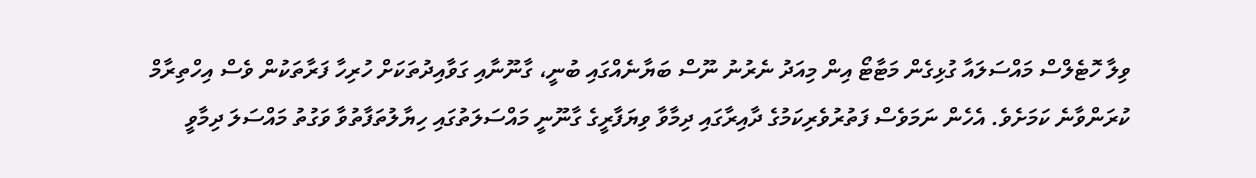ވިލާ ހޮޓެލްސް މައްސަލައާ ގުޅިގެން މަޓާޓޯ އިން މިއަދު ނެރުނު ނޫސް ބަޔާނެއްގައި ބުނީ، ގާނޫނާއި ގަވާއިދުތަކަށް ހުރިހާ ފަރާތަކުން ވެސް އިހްތިރާމް ކުރަންވާނެ ކަމަށެވެ. އެހެން ނަމަވެސް ފަތުރުވެރިކަމުގެ ދާއިރާގައި ދިމާވާ ވިޔަފާރީގެ ގާނޫނީ މައްސަލަތުގައި ހިޔާލުތަފާތުވާ ވަގުތު މައްސަލަ ދިމާވީ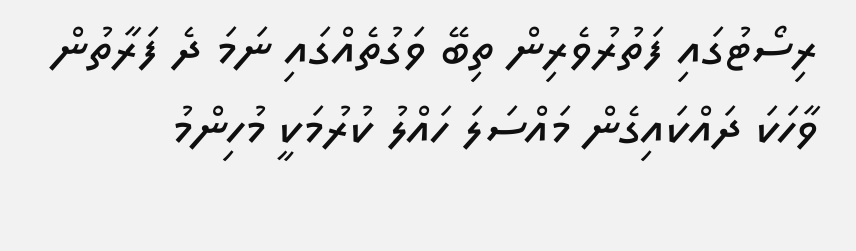ރިސޯޓުގައި ފަތުރުވެރިން ތިބޭ ވަގުތެއްގައި ނަމަ ދެ ފަރާތުން ވާހަކަ ދައްކައިގެން މައްސަލަ ހައްލު ކުރުމަކީ މުހިންމު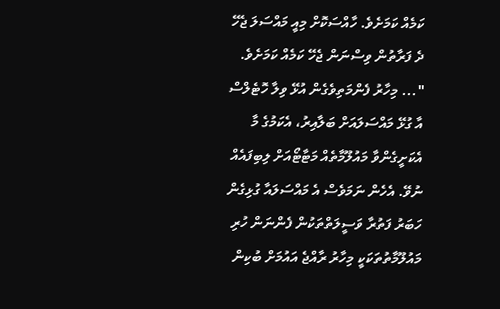ކަމެއް ކަމަށެވެ. ހާއްސަކޮށް މިއީ މައްސަލަ ޖެހޭ ދެ ފަރާތުން ވިސްނަން ޖެހޭ ކަމެއް ކަމަށެވެ.
"... މިހާރު ފެންމަތިވެގެން އުޅޭ ވިލާ ހޮޓެލްސް އާ ގުޅޭ މައްސަލައަށް ބަލާއިރު، އެކަމުގެ މާ އެކަށީގެންވާ މައުލޫމާތެއް މަޓާޓޯއަށް ލިބިފައެއް ނުވޭ. އެހެން ނަމަވެސް އެ މައްސަލައާ ގުޅިގެން ހަބަރު ފަތުރާ ވަސީލަތްތަކުން ފެންނަން ހުރި މައުލޫމާތުތަކަކީ މިހާރު ރާއްޖެ އައުމަށް ބުކިން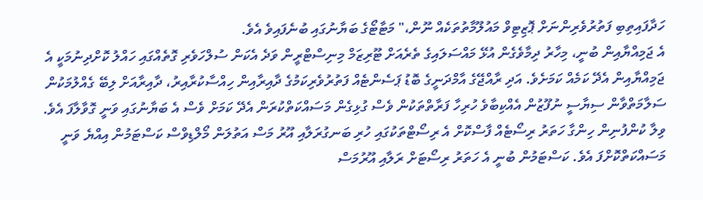ހަދާފައިތިބި ފަތުރުވެރިންނަށް ޕޮޒިޓިވް މައުލޫމާތުތަކެއް ނޫން،" މަޓާޓޯގެ ބަޔާނުގައި ބުނެފައިވެ އެވެ.
އެ ޖަމިއްޔާއިން ބުނީ، މިހާރު ދިމާވެގެން އުޅޭ މައްސަލައިގެ ތެރެއަށް ޓޫރިޒަމް މިނިސްޓްރީން ވަދެ އެކަން ސުލްހަވެރި ގޮތެއްގައި ހައްލު ކޮށްދިނުމަކީ އެ ޖަމިއްޔާއިން އެދޭ ކަމެއް ކަމަށެވެ. އަދި ރާއްޖޭގެ އާމްދަނީގެ ބޮޑު ޕަސެންޓެއް ފަތުރުވެރިކަމުގެ ދާއިރާއިން ހިއްސާކުރާއިރު، ދާއިރާއަށް ލިބޭ ގެއްލުމަކުން ސަލާމަތްވާން ސިޔާސީ ނުފޫޒުން އެއްކިބާވެ ހުރިހާ ފަރާތްތަކުން ވެސް ގުޅިގެން މަސައްކަތްކުރަން އެދޭ ކަމަށް ވެސް އެ ބަޔާނުގައި ވަނީ ގޮވާލާފަ އެވެ.
ވިލާ ކުންފުނިން ހިންގާ ހަތަރު ރިސޯޓެއް ފާސްކޮށް އެ ރިސޯޓްތަކުގައި ހުރި ބަނގުރަލާއި އޫރު މަސް އަތުލަން މޯލްޑިވްސް ކަސްޓަމުން އިއްޔެ ވަނީ މަސައްކަތްކޮށްފަ އެވެ. ކަސްޓަމުން ބުނީ އެ ހަތަރު ރިސޯޓަށް ރަލާއި އޫރުމަސް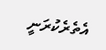އެތެރެކުރަނީ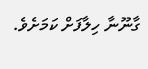ގާނޫނާ ހިލާފަށް ކަމަށެވެ.